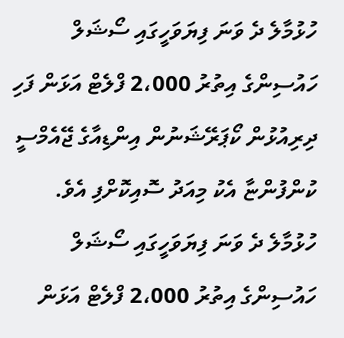ހުޅުމާލެ ދެ ވަނަ ފިޔަވަހީގައި ސޯޝަލް ހައުސިންގެ އިތުރު 2،000 ފްލެޓް އަޅަން ފަހި ދިރިއުޅުން ކޯޕަރޭޝަނުން އިންޑިއާގެ ޖޭއެމްސީ ކުންފުންޏާ އެކު މިއަދު ސޮއިކޮށްފި އެވެ.
ހުޅުމާލެ ދެ ވަނަ ފިޔަވަހީގައި ސޯޝަލް ހައުސިންގެ އިތުރު 2،000 ފްލެޓް އަޅަން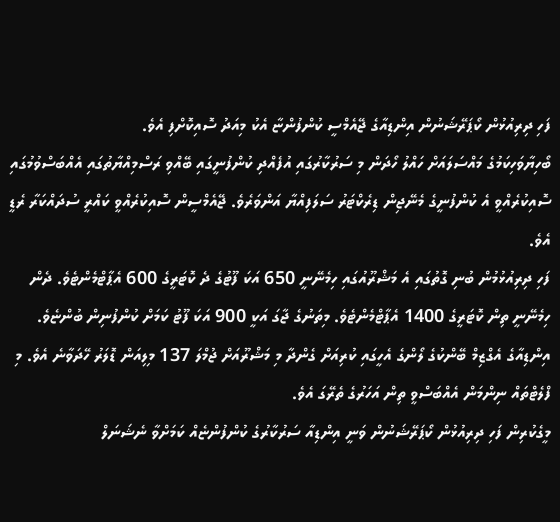ފަހި ދިރިއުޅުން ކޯޕަރޭޝަނުން އިންޑިއާގެ ޖޭއެމްސީ ކުންފުންޏާ އެކު މިއަދު ސޮއިކޮށްފި އެވެ.
ބޯހިޔާވަހިކަމުގެ މައްސަލައަށް ހައްލު ހޯދަން މި ސަރުކާރުގައި އުފެއްދި ކުންފުނީގައި ބޭއްވި ރަސްމިއްޔާތުގައި އެއްބަސްވުމުގައި ސޮއިކުރެއްވީ އެ ކުންފުނީގެ މެނޭޖިން ޑިރެކްޓަރު ސަލަފިއްޔާ އަންވަރެވެ. ޖޭއެމްސީން ސޮއިކުރެއްވީ ކައްރީ ސުދައްކަރާ ރެޑީ އެވެ.
ފަހި ދިރިއުޅުމުން ބުނި ގޮތުގައި އެ މަޝްރޫއުގައި ހިމެނޭނީ 650 އަކަ ފޫޓުގެ ދެ ކޮޓަރީގެ 600 އެޕާޓްމެންޓެވެ. ދެން ހިމެނޭނީ ތިން ކޮޓަރީގެ 1400 އެޕާޓްމެންޓެވެ. މިތަނުގެ ޖާގަ އަކީ 900 އަކަ ފޫޓު ކަމަށް ކުންފުނިން ބުންޏެވެ.
އިންޑިއާގެ އެގްޒިމް ބޭންކުގެ ލޯންގެ އެހީގައި ކުރިއަށް ގެންދާ މި މަޝްރޫއަށް ޖުމްލަ 137 މިލިއަން ޑޮލަރު ހޭދަވާނެ އެވެ. މި ފްލެޓްތައް ނިންމަން އެއްބަސްވީ ތިން އަހަރުގެ ތެރޭގަ އެވެ.
މީގެކުރިން ފަހި ދިރިއުޅުން ކޯޕަރޭޝަނުން ވަނީ އިންޑިއާ ސަރުކާރުގެ ކުންފުންޏެއް ކަމަށްވާ ނެޝަނަލް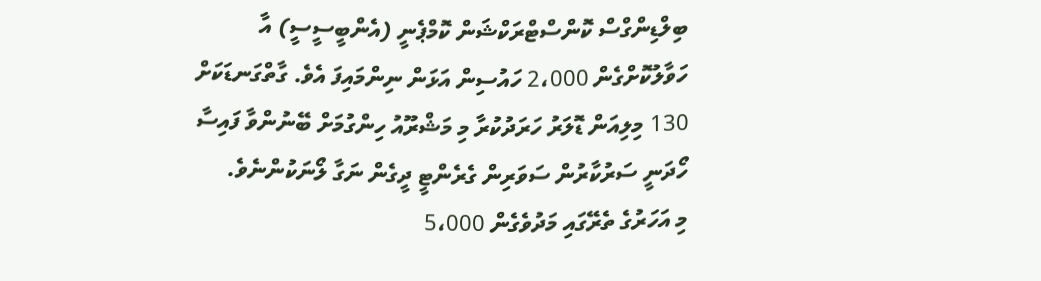ބިލްޑިންގްސް ކޮންސްޓްރަކްޝަން ކޮމްޕެނީ (އެންބީސީސީ) އާ ހަވާލުކޮށްގެން 2،000 ހައުސިން އަޅަން ނިންމައިފަ އެވެ. ގާތްގަނޑަކަށް 130 މިލިއަން ޑޮލަރު ހަރަދުކުރާ މި މަޝްރޫއު ހިންގުމަށް ބޭނުންވާ ފައިސާ ހޯދަނީ ސަރުކާރުން ސަވަރިން ގެރެންޓީ ދީގެން ނަގާ ލޯނަކުންނެވެ.
މި އަހަރުގެ ތެރޭގައި މަދުވެގެން 5،000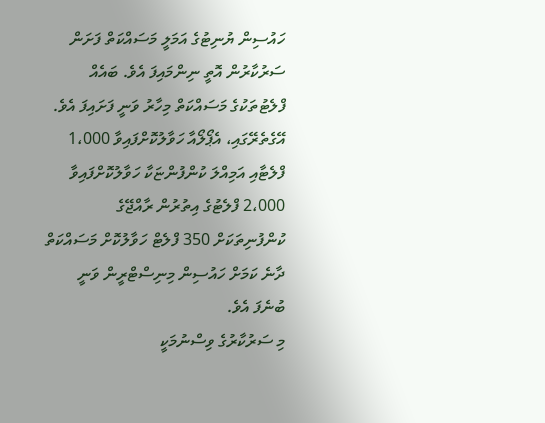ހައުސިން ޔުނިޓުގެ އަމަލީ މަސައްކަތް ފަށަން ސަރުކާރުން އޮތީ ނިންމައިފަ އެވެ. ބައެއް ފްލެޓުތަކުގެ މަސައްކަތް މިހާރު ވަނީ ފަށައިފަ އެވެ. އޭގެތެރޭގައި، އެޕޯލޯއާ ހަވާލުކޮށްފައިވާ 1،000 ފްލެޓާއި އަމިއްލަ ކުންފުންޏަކާ ހަވާލުކޮށްފައިވާ 2،000 ފްލެޓުގެ އިތުރުން ރާއްޖޭގެ ކުންފުނިތަކަށް 350 ފްލެޓް ހަވާލުކޮށް މަސައްކަތް ދާނެ ކަމަށް ހައުސިން މިނިސްޓްރީން ވަނީ ބުނެފަ އެވެ.
މި ސަރުކާރުގެ ވިސްނުމަކީ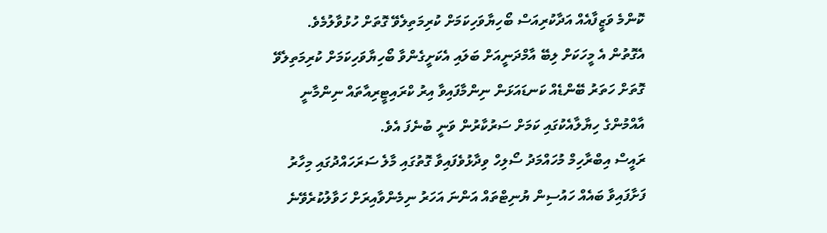ކޮންމެ ވަޒީފާއެއް އަދާކުރިއަސް ބޯހިޔާވަހިކަމަށް ކުރިމަތިލެވޭ ގޮތަށް ހުޅުވާލުމެވެ. އެގޮތުން އެ މީހަކަށް ލިބޭ އާމްދަނީއަށް ބަލައި އެކަށީގެންވާ ބޯހިޔާވަހިކަމަށް ކުރިމަތިލެވޭ ގޮތަށް ހަތަރު ބޭންޑެއް ކަނޑައަޅަން ނިންމާފައިވާ އިރު ކްރައިޓީރިއާތައް ނިންމާނީ އާއްމުންގެ ހިޔާލާއެކުގައި ކަމަށް ސަރުކާރުން ވަނީ ބުނެފަ އެވެ.
ރައީސް އިބްރާހިމް މުހައްމަދު ސޯލިހް ވިދާޅުވެފައިވާ ގޮތުގައި މާލެ ސަރަހައްދުގައި މިހާރު ފަށާފައިވާ ބައެއް ހައުސިން ޔުނިޓްތައް އަންނަ އަހަރު ނިމެންވާއިރަށް ހަވާލުކުރެވޭނެ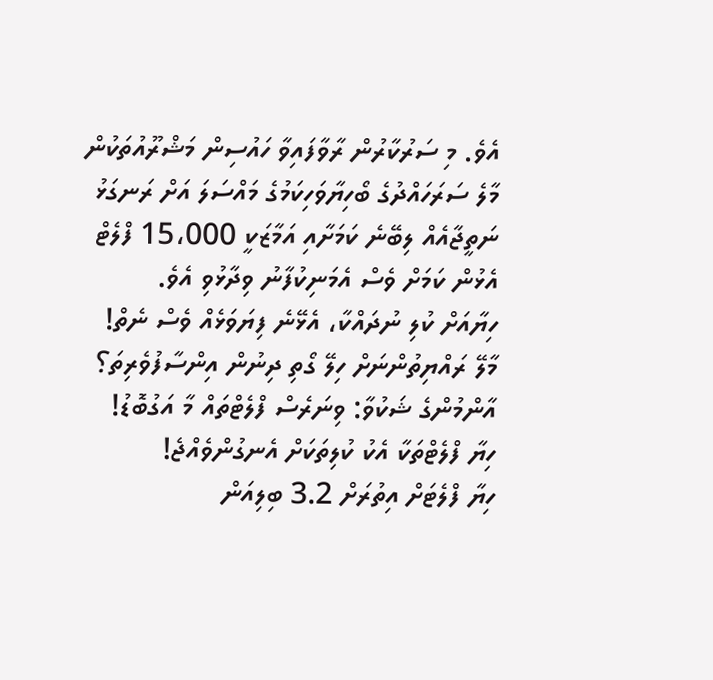އެވެ. މި ސަރުކާރުން ރާވާފައިވާ ހައުސިން މަޝްރޫއުތަކުން މާލެ ސަރަހައްދުގެ ބޯހިޔާވަހިކަމުގެ މައްސަލަ އަށް ރަނގަޅު ނަތީޖާއެއް ލިބޭނެ ކަމަށާއި އަމާޒަކީ 15،000 ފްލެޓް އެޅުން ކަމަށް ވެސް އެމަނިކުފާނު ވިދާޅުވި އެވެ.
ހިޔާއަށް ކުލި ނުދައްކާ، އެޅޭނެ ފިޔަވަޅެއް ވެސް ނެތް!
މާލޭ ރައްޔިތުންނަށް ހިލޭ ގޯތި ދިނުން އިންސާފުވެރިތަ؟
އާންމުންގެ ޝަކުވާ: ވިނަރެސް ފްލެޓްތައް މާ އަގުބޮޑު!
ހިޔާ ފްލެޓްތަކާ އެކު ކުލިތަކަށް އެނގުންވެއްޖެ!
ހިޔާ ފްލެޓަށް އިތުރަށް 3.2 ބިލިއަން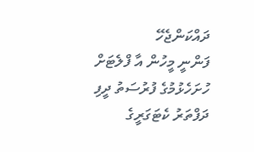ދައްކަންޖެހޭ
ފަންނީ މީހުން އާ ފްލެޓަށް ހުށަހެޅުމުގެ ފުރުސަތު ދީފި
ދަފްތަރު ކެޓަގަރީގެ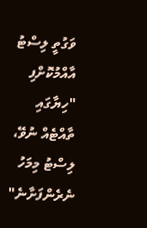ވަގުތީ ލިސްޓު އާއްމުކޮށްފި
"ހިޔާގައި ތާއްޓެއް ނުވޭ، ލިސްޓު މިމަހު ނެރެންފަށާނެ"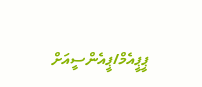ޕީޕީއެމް/ޕީއެންސީއަށް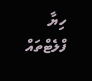ހިޔާ ފްލެޓްތައް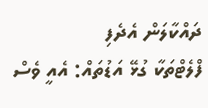ދައްކާލަން އެދެފި
ފްލެޓްތަކާ ގުޅޭ އަޑުތައް: އެއީ ވެސް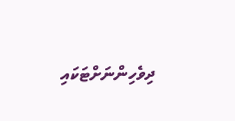ދިވެހިންނަށްޓަކައި